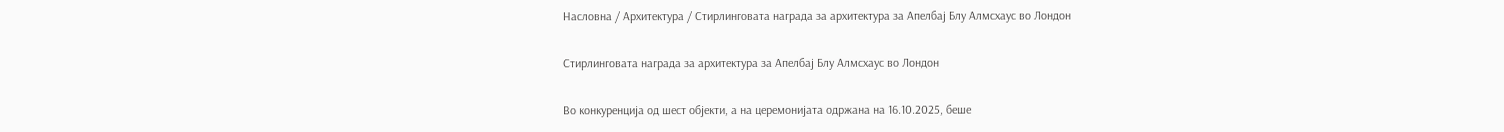Насловна / Архитектура / Стирлинговата награда за архитектура за Апелбај Блу Алмсхаус во Лондон

Стирлинговата награда за архитектура за Апелбај Блу Алмсхаус во Лондон

Во конкуренција од шест објекти, а на церемонијата одржана на 16.10.2025, беше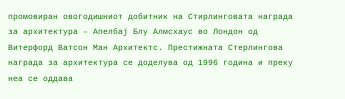промовиран овогодишниот добитник на Стирлинговата награда за архитектура – Апелбај Блу Алмсхаус во Лондон од Витерфорд Ватсон Ман Архитектс. Престижната Стерлингова награда за архитектура се доделува од 1996 година и преку неа се оддава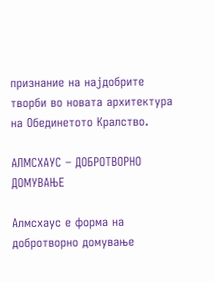признание на најдобрите творби во новата архитектура на Обединетото Кралство.

АЛМСХАУС – ДОБРОТВОРНО ДОМУВАЊЕ

Алмсхаус е форма на добротворно домување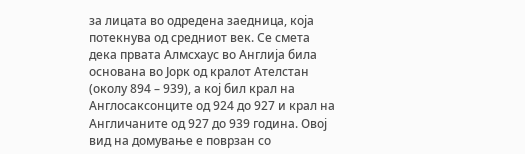за лицата во одредена заедница, која потекнува од средниот век. Се смета дека првата Алмсхаус во Англија била основана во Јорк од кралот Ателстан (околу 894 – 939), а кој бил крал на Англосаксонците од 924 до 927 и крал на Англичаните од 927 до 939 година. Овој вид на домување е поврзан со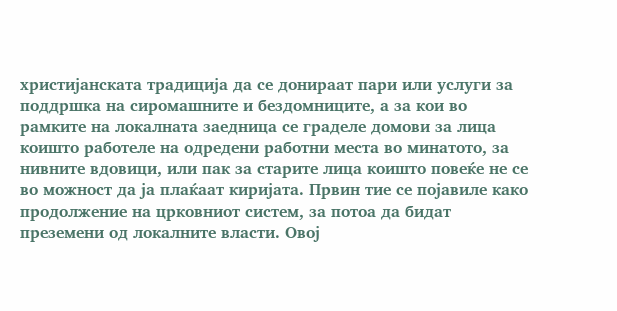христијанската традиција да се донираат пари или услуги за поддршка на сиромашните и бездомниците, а за кои во рамките на локалната заедница се граделе домови за лица коишто работеле на одредени работни места во минатото, за нивните вдовици, или пак за старите лица коишто повеќе не се во можност да ја плаќаат киријата. Првин тие се појавиле како продолжение на црковниот систем, за потоа да бидат преземени од локалните власти. Овој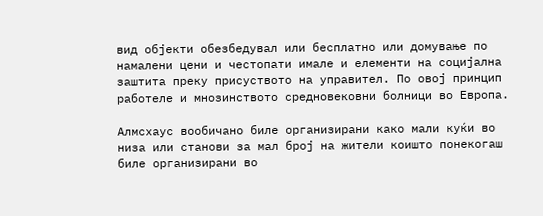вид објекти обезбедувал или бесплатно или домување по намалени цени и честопати имале и елементи на социјална заштита преку присуството на управител. По овој принцип работеле и мнозинството средновековни болници во Европа.

Алмсхаус вообичано биле организирани како мали куќи во низа или станови за мал број на жители коишто понекогаш биле организирани во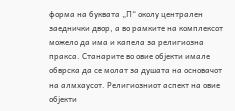форма на буквата „П“ околу централен заеднички двор, а во рамките на комплексот можело да има и капела за религиозна пракса. Станарите во овие објекти имале обврска да се молат за душата на основачот на алмхаусот. Религиозниот аспект на овие објекти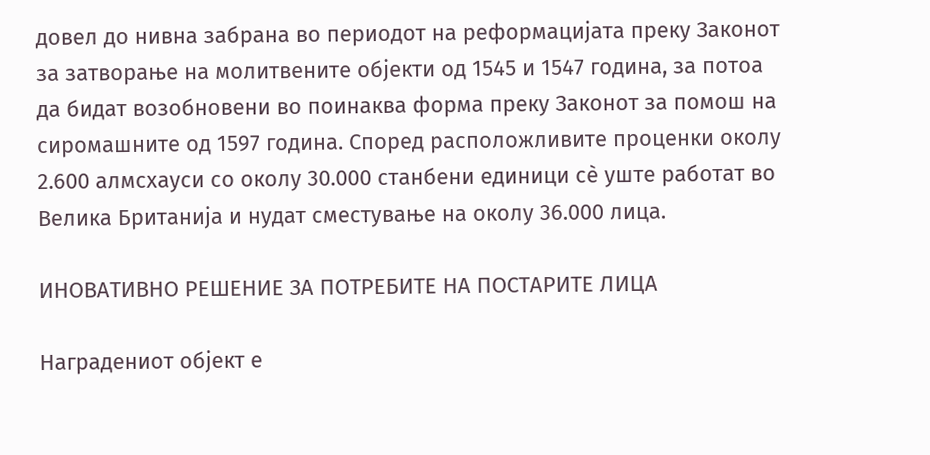довел до нивна забрана во периодот на реформацијата преку Законот за затворање на молитвените објекти од 1545 и 1547 година, за потоа да бидат возобновени во поинаква форма преку Законот за помош на сиромашните од 1597 година. Според расположливите проценки околу 2.600 алмсхауси со околу 30.000 станбени единици сè уште работат во Велика Британија и нудат сместување на околу 36.000 лица.

ИНОВАТИВНО РЕШЕНИЕ ЗА ПОТРЕБИТЕ НА ПОСТАРИТЕ ЛИЦА

Наградениот објект е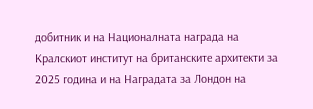добитник и на Националната награда на Кралскиот институт на британските архитекти за 2025 година и на Наградата за Лондон на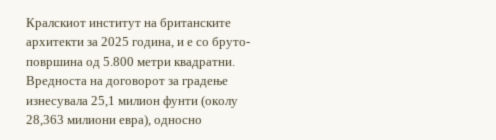Кралскиот институт на британските архитекти за 2025 година, и е со бруто-површина од 5.800 метри квадратни. Вредноста на договорот за градење изнесувала 25,1 милион фунти (околу 28,363 милиони евра), односно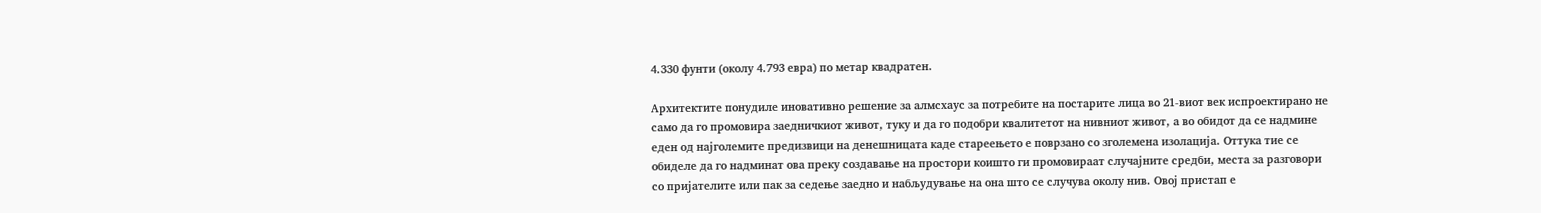4.330 фунти (околу 4.793 евра) по метар квадратен.

Архитектите понудиле иновативно решение за алмсхаус за потребите на постарите лица во 21-виот век испроектирано не само да го промовира заедничкиот живот, туку и да го подобри квалитетот на нивниот живот, а во обидот да се надмине еден од најголемите предизвици на денешницата каде стареењето е поврзано со зголемена изолација. Оттука тие се обиделе да го надминат ова преку создавање на простори коишто ги промовираат случајните средби, места за разговори со пријателите или пак за седење заедно и набљудување на она што се случува околу нив. Овој пристап е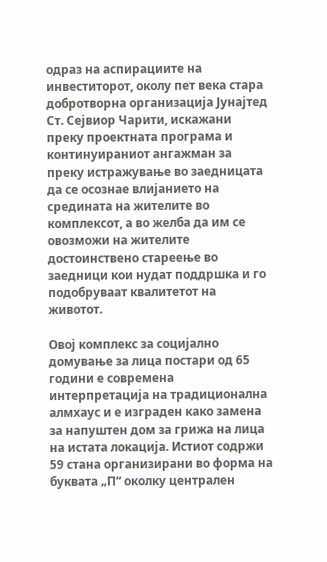одраз на аспирациите на инвеститорот, околу пет века стара добротворна организација Јунајтед Ст. Сејвиор Чарити, искажани преку проектната програма и континуираниот ангажман за преку истражување во заедницата да се осознае влијанието на средината на жителите во комплексот, а во желба да им се овозможи на жителите достоинствено стареење во заедници кои нудат поддршка и го подобруваат квалитетот на животот.

Овој комплекс за социјално домување за лица постари од 65 години е современа интерпретација на традиционална алмхаус и е изграден како замена за напуштен дом за грижа на лица на истата локација. Истиот содржи 59 стана организирани во форма на буквата „П“ околку централен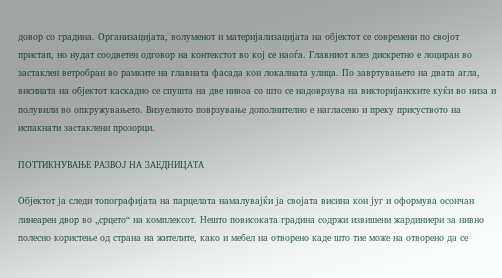довор со градина. Организацијата, волуменот и материјализацијата на објектот се современи по својот пристап, но нудат соодветен одговор на контекстот во кој се наоѓа. Главниот влез дискретно е лоциран во застаклен ветробран во рамките на главната фасада кон локалната улица. По завртувањето на двата агла, висината на објектот каскадно се спушта на две нивоа со што се надоврзува на викторијанските куќи во низа и полувили во опкружувањето. Визуелното поврзување дополнително е нагласено и преку присуството на испакнати застаклени прозорци.

ПОТТИКНУВАЊЕ РАЗВОЈ НА ЗАЕДНИЦАТА

Објектот ја следи топографијата на парцелата намалувајќи ја својата висина кон југ и оформува осончан линеарен двор во „срцето“ на комплексот. Нешто повисоката градина содржи извишени жардиниери за нивно полесно користење од страна на жителите, како и мебел на отворено каде што тие може на отворено да се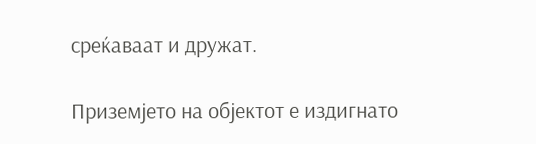среќаваат и дружат.

Приземјето на објектот е издигнато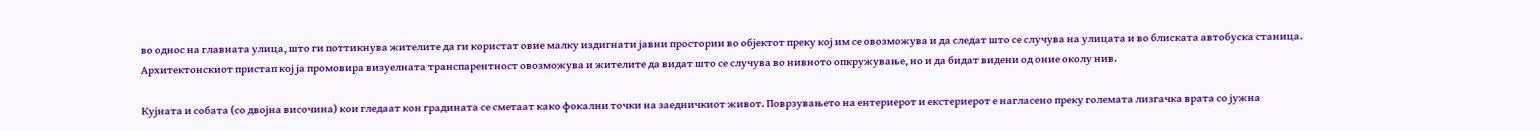во однос на главната улица, што ги поттикнува жителите да ги користат овие малку издигнати јавни простории во објектот преку кој им се овозможува и да следат што се случува на улицата и во блиската автобуска станица. Архитектонскиот пристап кој ја промовира визуелната транспарентност овозможува и жителите да видат што се случува во нивното опкружување, но и да бидат видени од оние околу нив.

Кујната и собата (со двојна височина) кои гледаат кон градината се сметаат како фокални точки на заедничкиот живот. Поврзувањето на ентериерот и екстериерот е нагласено преку големата лизгачка врата со јужна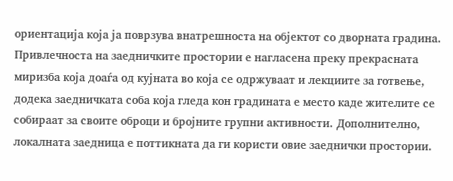ориентација која ја поврзува внатрешноста на објектот со дворната градина. Привлечноста на заедничките простории е нагласена преку прекрасната миризба која доаѓа од кујната во која се одржуваат и лекциите за готвење, додека заедничката соба која гледа кон градината е место каде жителите се собираат за своите оброци и бројните групни активности. Дополнително, локалната заедница е поттикната да ги користи овие заеднички простории.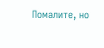Помалите, но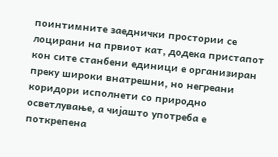поинтимните заеднички простории се лоцирани на првиот кат, додека пристапот кон сите станбени единици е организиран преку широки внатрешни, но негреани коридори исполнети со природно осветлување, а чијашто употреба е поткрепена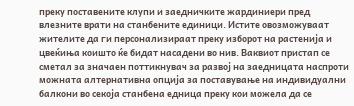преку поставените клупи и заедничките жардиниери пред влезните врати на станбените единици. Истите овозможуваат жителите да ги персонализираат преку изборот на растенија и цвеќиња коишто ќе бидат насадени во нив. Ваквиот пристап се сметал за значаен поттикнувач за развој на заедницата наспроти можната алтернативна опција за поставување на индивидуални балкони во секоја станбена едница преку кои можела да се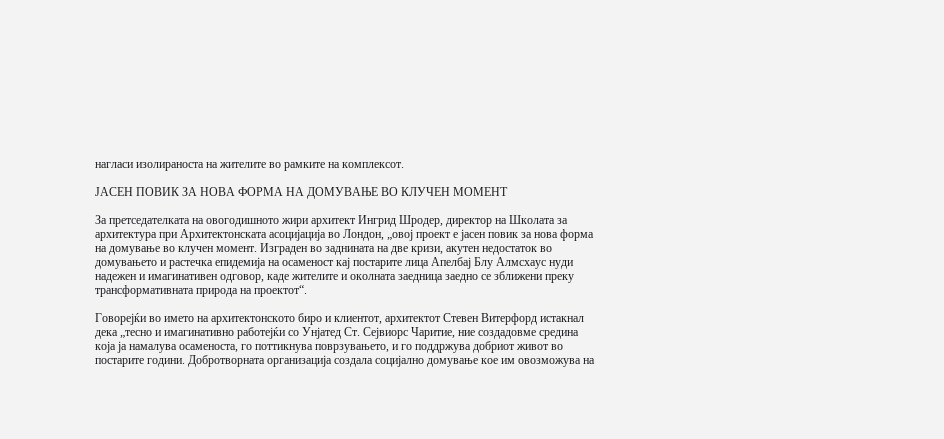нагласи изолираноста на жителите во рамките на комплексот.

ЈАСЕН ПОВИК ЗА НОВА ФОРМА НА ДОМУВАЊЕ ВО КЛУЧЕН МОМЕНТ

За претседателката на овогодишното жири архитект Ингрид Шродер, директор на Школата за архитектура при Архитектонската асоцијација во Лондон, „овој проект е јасен повик за нова форма на домување во клучен момент. Изграден во заднината на две кризи, акутен недостаток во домувањето и растечка епидемија на осаменост кај постарите лица Апелбај Блу Алмсхаус нуди надежен и имагинативен одговор, каде жителите и околната заедница заедно се зближени преку трансформативната природа на проектот“.

Говорејќи во името на архитектонското биро и клиентот, архитектот Стевен Витерфорд истакнал дека „тесно и имагинативно работејќи со Унјатед Ст. Сејвиорс Чаритие, ние создадовме средина која ја намалува осаменоста, го поттикнува поврзувањето, и го поддржува добриот живот во постарите години. Добротворната организација создала социјално домување кое им овозможува на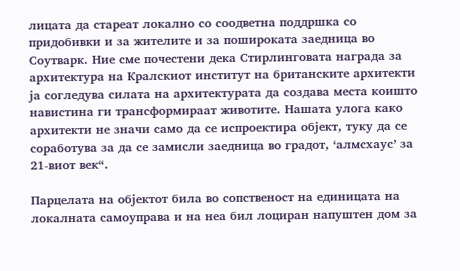лицата да стареат локално со соодветна поддршка со придобивки и за жителите и за пошироката заедница во Соутварк. Ние сме почестени дека Стирлинговата награда за архитектура на Кралскиот институт на британските архитекти ја согледува силата на архитектурата да создава места коишто навистина ги трансформираат животите. Нашата улога како архитекти не значи само да се испроектира објект, туку да се соработува за да се замисли заедница во градот, ‘алмсхаус’ за 21-виот век“.

Парцелата на објектот била во сопственост на единицата на локалната самоуправа и на неа бил лоциран напуштен дом за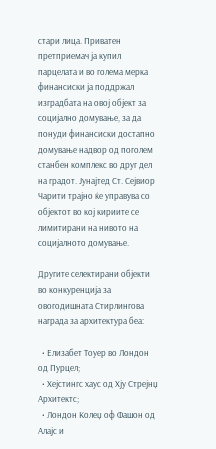стари лица. Приватен претприемач ја купил парцелата и во голема мерка финансиски ја поддржал изградбата на овој објект за социјално домување, за да понуди финансиски достапно домување надвор од поголем станбен комплекс во друг дел на градот. Јунајтед Ст. Сејвиор Чарити трајно ќе управува со објектот во кој кириите се лимитирани на нивото на социјалното домување.

Другите селектирани објекти во конкуренција за овогодишната Стирлингова награда за архитектура беа:

  • Елизабет Тоуер во Лондон од Пурцел;
  • Хејстингс хаус од Хју Стрејнџ Архитектс;
  • Лондон Колеџ оф Фашон од Алајс и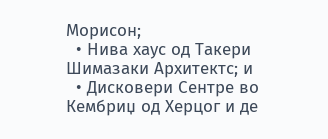Морисон;
  • Нива хаус од Такери Шимазаки Архитектс; и
  • Дисковери Сентре во Кембриџ од Херцог и де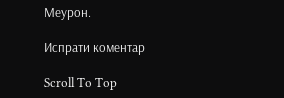Меурон.

Испрати коментар

Scroll To Top